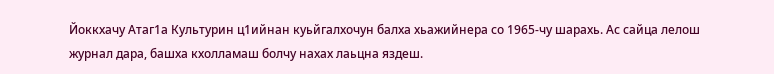Йоккхачу Атаг1а Культурин ц1ийнан куьйгалхочун балха хьажийнера со 1965-чу шарахь. Ас сайца лелош журнал дара, башха кхолламаш болчу нахах лаьцна яздеш.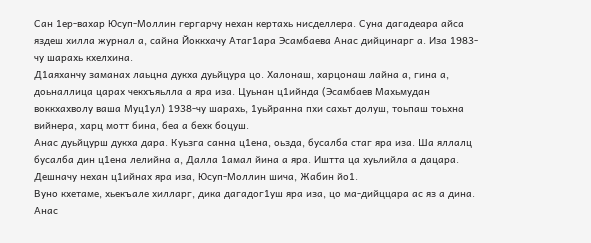Сан 1ер-вахар Юсуп-Моллин гергарчу нехан кертахь нисделлера. Суна дагадеара айса яздеш хилла журнал а, сайна Йоккхачу Атаг1ара Эсамбаева Анас дийцинарг а. Иза 1983-чу шарахь кхелхина.
Д1аяханчу заманах лаьцна дукха дуьйцура цо. Халонаш, харцонаш лайна а, гина а, доьналлица царах чекхъяьлла а яра иза. Цуьнан ц1ийнда (Эсамбаев Махьмудан воккхахволу ваша Муц1ул) 1938-чу шарахь, 1уьйранна пхи сахьт долуш, тоьпаш тоьхна вийнера, харц мотт бина, беа а бехк боцуш.
Анас дуьйцурш дукха дара. Куьзга санна ц1ена, оьзда, бусалба стаг яра иза. Ша яллалц бусалба дин ц1ена лелийна а, Далла 1амал йина а яра. Иштта ца хуьлийла а дацара. Дешначу нехан ц1ийнах яра иза, Юсуп-Моллин шича, Жабин йо1.
Вуно кхетаме, хьекъале хилларг, дика дагадог1уш яра иза, цо ма-дийццара ас яз а дина.
Анас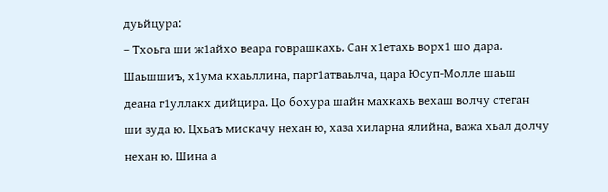дуьйцура:
– Тхоьга ши ж1айхо веара говрашкахь. Сан х1етахь ворх1 шо дара. Шаьшшиъ, х1ума кхаьллина, парг1атваьлча, цара Юсуп-Молле шаьш деана г1уллакх дийцира. Цо бохура шайн махкахь вехаш волчу стеган ши зуда ю. Цхьаъ мискачу нехан ю, хаза хиларна ялийна, важа хьал долчу нехан ю. Шина а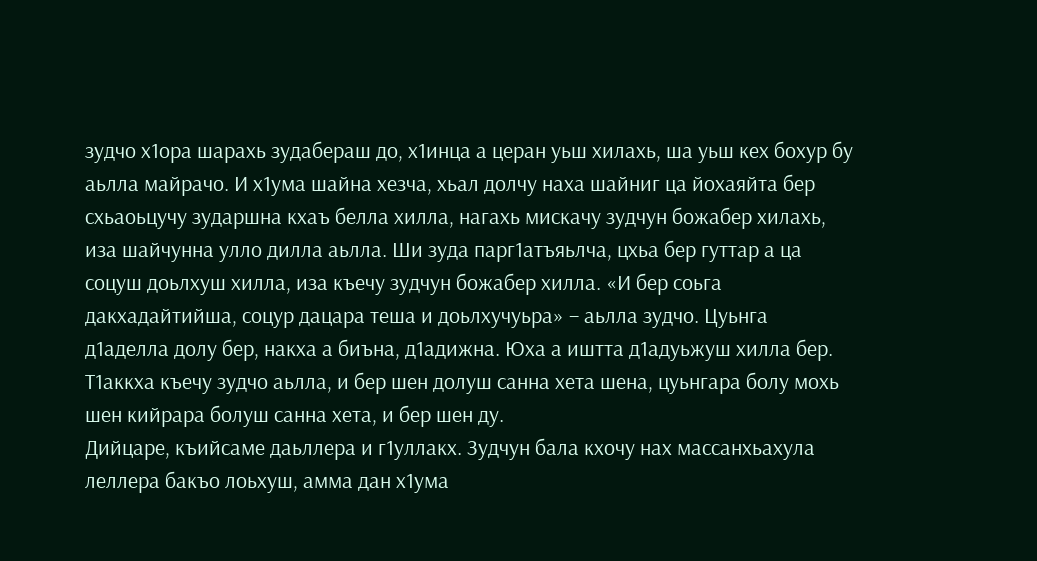зудчо х1ора шарахь зудабераш до, х1инца а церан уьш хилахь, ша уьш кех бохур бу аьлла майрачо. И х1ума шайна хезча, хьал долчу наха шайниг ца йохаяйта бер схьаоьцучу зударшна кхаъ белла хилла, нагахь мискачу зудчун божабер хилахь, иза шайчунна улло дилла аьлла. Ши зуда парг1атъяьлча, цхьа бер гуттар а ца соцуш доьлхуш хилла, иза къечу зудчун божабер хилла. «И бер соьга дакхадайтийша, соцур дацара теша и доьлхучуьра» – аьлла зудчо. Цуьнга д1аделла долу бер, накха а биъна, д1адижна. Юха а иштта д1адуьжуш хилла бер. Т1аккха къечу зудчо аьлла, и бер шен долуш санна хета шена, цуьнгара болу мохь шен кийрара болуш санна хета, и бер шен ду.
Дийцаре, къийсаме даьллера и г1уллакх. Зудчун бала кхочу нах массанхьахула леллера бакъо лоьхуш, амма дан х1ума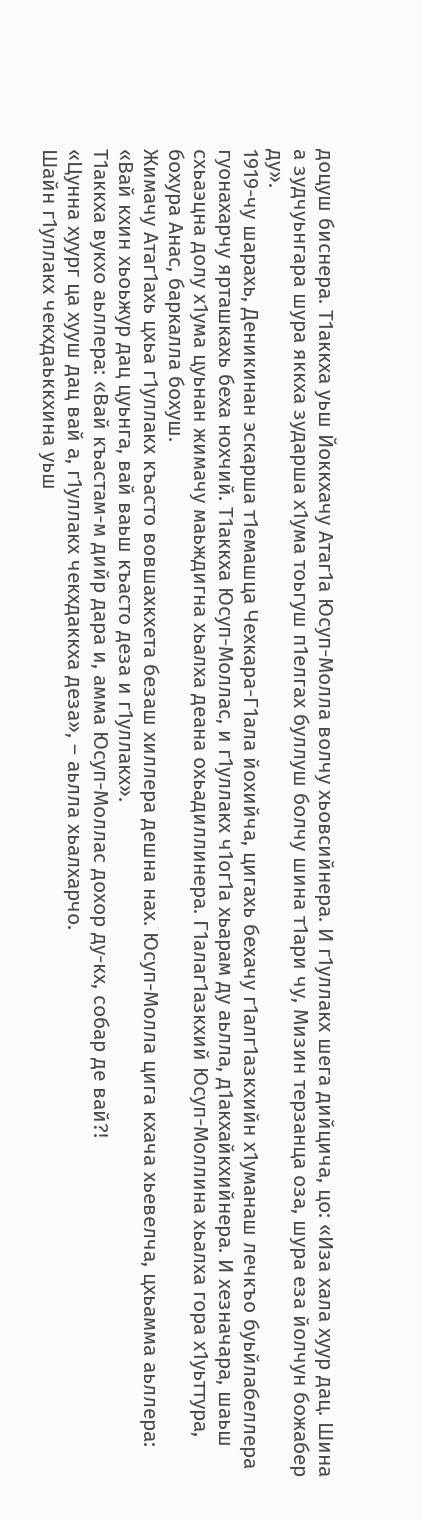доцуш биснера. Т1аккха уьш Йоккхачу Атаг1а Юсуп-Молла волчу хьовсийнера. И г1уллакх шега дийцича, цо: «Иза хала хуур дац. Шина а зудчуьнгара шура яккха зударша х1ума тоьгуш п1елгах буллуш болчу шина т1ари чу, Мизин терзанца оза, шура еза йолчун божабер ду».
1919-чу шарахь, Деникинан эскарша т1емашца Чехкара-Г1ала йохийча, цигахь бехачу г1алг1азкхийн х1уманаш лечкъо буьйлабеллера гуонахарчу ярташкахь беха нохчий. Т1аккха Юсуп-Моллас, и г1уллакх ч1ог1а хьарам ду аьлла, д1акхайкхийнера. И хезначара, шаьш схьаэцна долу х1ума цуьнан жимачу маьждигна хьалха деана охьадиллинера. Г1алаг1азкхий Юсуп-Моллина хьалха гора х1уьттура, бохура Анас, баркалла бохуш.
Жимачу Атаг1ахь цхьа г1уллакх къасто вовшахкхета безаш хиллера дешна нах. Юсуп-Молла цига кхача хьевелча, цхьамма аьллера: «Вай кхин хьоьжур дац цуьнга, вай ваьш къасто деза и г1уллакх».
Т1аккха вукхо аьллера: «Вай къастам-м дийр дара и, амма Юсуп-Моллас дохор ду-кх, собар де вай?!
«Цунна хуург ца хууш дац вай а, г1уллакх чекхдаккха деза», – аьлла хьалхарчо.
Шайн г1уллакх чекхдаьккхина уьш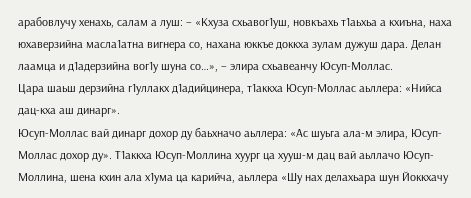арабовлучу хенахь, салам а луш: – «Кхуза схьавог1уш, новкъахь т1аьхьа а кхиъна, наха юхаверзийна масла1атна вигнера со, нахана юккъе доккха зулам дужуш дара. Делан лаамца и д1адерзийна вог1у шуна со…», – элира схьавеанчу Юсуп-Моллас.
Цара шаьш дерзийна г1уллакх д1адийцинера, т1аккха Юсуп-Моллас аьллера: «Нийса дац-кха аш динарг».
Юсуп-Моллас вай динарг дохор ду баьхначо аьллера: «Ас шуьга ала-м элира, Юсуп-Моллас дохор ду». Т1аккха Юсуп-Моллина хуург ца хууш-м дац вай аьллачо Юсуп-Моллина, шена кхин ала х1ума ца карийча, аьллера «Шу нах делахьара шун Йоккхачу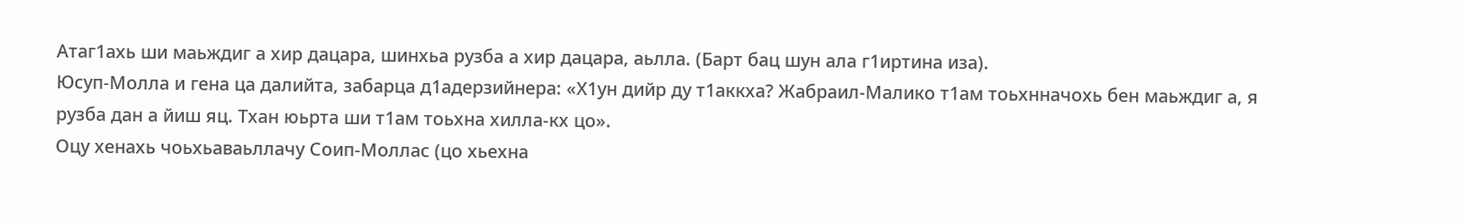Атаг1ахь ши маьждиг а хир дацара, шинхьа рузба а хир дацара, аьлла. (Барт бац шун ала г1иртина иза).
Юсуп-Молла и гена ца далийта, забарца д1адерзийнера: «Х1ун дийр ду т1аккха? Жабраил-Малико т1ам тоьхнначохь бен маьждиг а, я рузба дан а йиш яц. Тхан юьрта ши т1ам тоьхна хилла-кх цо».
Оцу хенахь чоьхьаваьллачу Соип-Моллас (цо хьехна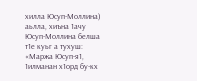хилла Юсуп-Моллина) аьлла, хиъна 1ачу Юсуп-Моллина белша т1е куьг а тухуш: «Маржа Юсуп-я1, 1илманан х1орд бу-кх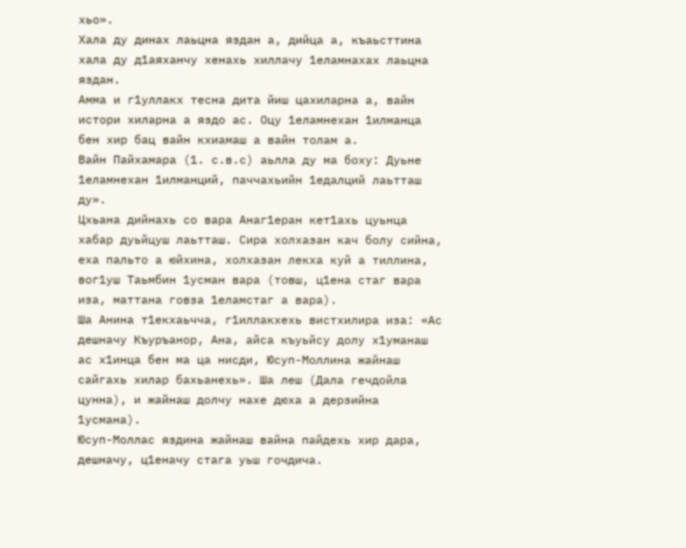хьо».
Хала ду динах лаьцна яздан а, дийца а, къаьсттина хала ду д1аяханчу хенахь хиллачу 1еламнахах лаьцна яздан.
Амма и г1уллакх тесна дита йиш цахиларна а, вайн истори хиларна а яздо ас. Оцу 1еламнехан 1илманца бен хир бац вайн кхиамаш а вайн толам а.
Вайн Пайхамара (1. с.в.с) аьлла ду ма боху: Дуьне 1еламнехан 1илманций, паччахьийн 1едалций лаьтташ ду».
Цхьана дийнахь со вара Анаг1еран кет1ахь цуьнца хабар дуьйцуш лаьтташ. Сира холхазан кач болу сийна, еха пальто а юйхина, холхазан лекха куй а тиллина, вог1уш Таьмбин 1усман вара (товш, ц1ена стаг вара иза, маттана говза 1еламстаг а вара).
Ша Анина т1екхаьчча, г1иллакхехь вистхилира иза: «Ас дешначу Къуръанор, Ана, айса къуьйсу долу х1уманаш ас х1инца бен ма ца нисди, Юсуп-Моллина жайнаш сайгахь хилар бахьанехь». Ша леш (Дала гечдойла цунна), и жайнаш долчу нахе дюха а дерзийна 1усмана).
Юсуп-Моллас яздина жайнаш вайна пайдехь хир дара, дешначу, ц1еначу стага уьш гочдича.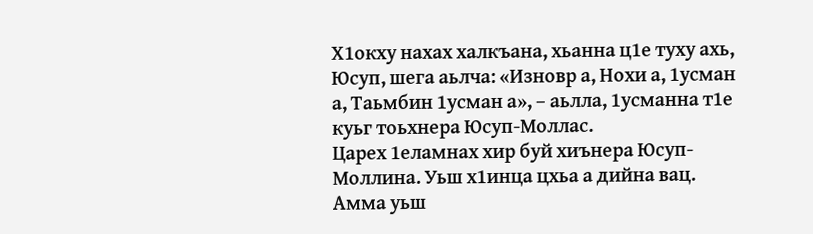Х1окху нахах халкъана, хьанна ц1е туху ахь, Юсуп, шега аьлча: «Изновр а, Нохи а, 1усман а, Таьмбин 1усман а», – аьлла, 1усманна т1е куьг тоьхнера Юсуп-Моллас.
Царех 1еламнах хир буй хиънера Юсуп-Моллина. Уьш х1инца цхьа а дийна вац. Амма уьш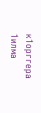к1орггера 1илма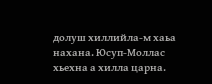долуш хиллийла-м хаьа нахана. Юсуп-Моллас хьехна а хилла царна.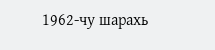1962-чу шарахь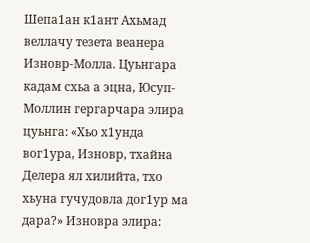Шепа1ан к1ант Ахьмад веллачу тезета веанера Изновр-Молла. Цуьнгара кадам схьа а эцна, Юсуп-Моллин гергарчара элира цуьнга: «Хьо х1унда вог1ура, Изновр, тхайна Делера ял хилийта, тхо хьуна гучудовла дог1ур ма дара?» Изновра элира: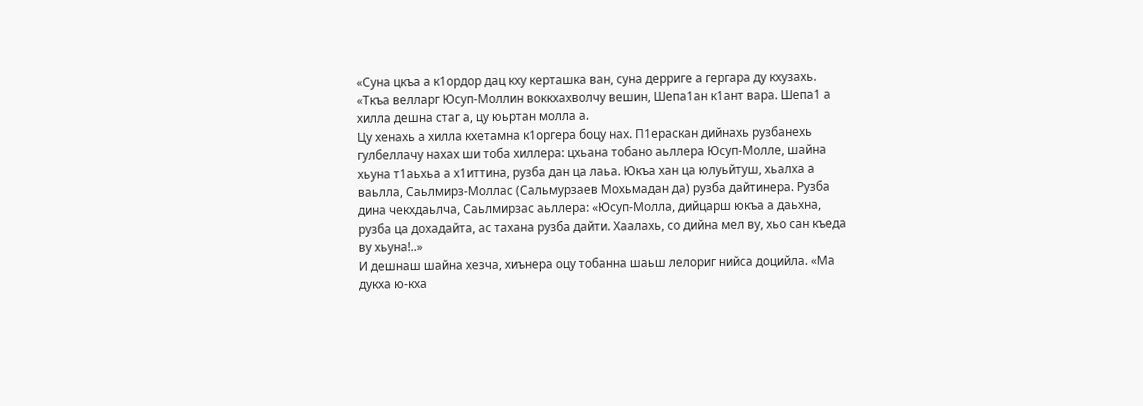«Суна цкъа а к1ордор дац кху керташка ван, суна дерриге а гергара ду кхузахь.
«Ткъа велларг Юсуп-Моллин воккхахволчу вешин, Шепа1ан к1ант вара. Шепа1 а хилла дешна стаг а, цу юьртан молла а.
Цу хенахь а хилла кхетамна к1оргера боцу нах. П1ераскан дийнахь рузбанехь гулбеллачу нахах ши тоба хиллера: цхьана тобано аьллера Юсуп-Молле, шайна хьуна т1аьхьа а х1иттина, рузба дан ца лаьа. Юкъа хан ца юлуьйтуш, хьалха а ваьлла, Саьлмирз-Моллас (Сальмурзаев Мохьмадан да) рузба дайтинера. Рузба дина чекхдаьлча, Саьлмирзас аьллера: «Юсуп-Молла, дийцарш юкъа а даьхна, рузба ца дохадайта, ас тахана рузба дайти. Хаалахь, со дийна мел ву, хьо сан къеда ву хьуна!..»
И дешнаш шайна хезча, хиънера оцу тобанна шаьш лелориг нийса доцийла. «Ма дукха ю-кха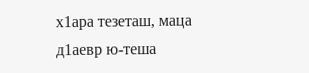х1ара тезеташ, маца д1аевр ю-теша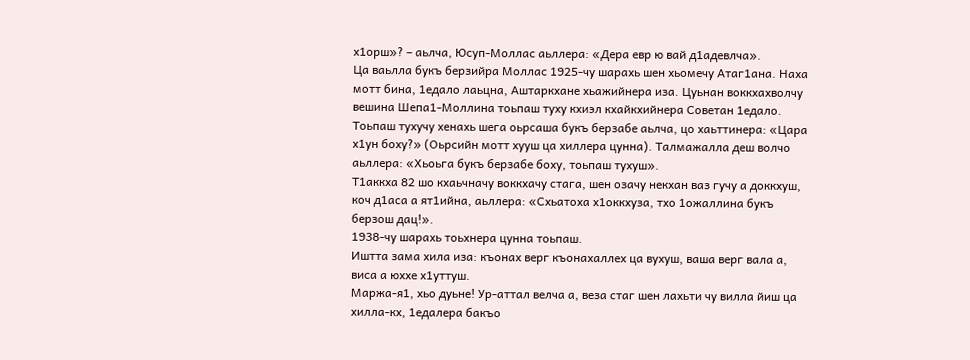х1орш»? – аьлча, Юсуп-Моллас аьллера: «Дера евр ю вай д1адевлча».
Ца ваьлла букъ берзийра Моллас 1925-чу шарахь шен хьомечу Атаг1ана. Наха мотт бина, 1едало лаьцна, Аштаркхане хьажийнера иза. Цуьнан воккхахволчу вешина Шепа1-Моллина тоьпаш туху кхиэл кхайкхийнера Советан 1едало.
Тоьпаш тухучу хенахь шега оьрсаша букъ берзабе аьлча, цо хаьттинера: «Цара х1ун боху?» (Оьрсийн мотт хууш ца хиллера цунна). Талмажалла деш волчо аьллера: «Хьоьга букъ берзабе боху, тоьпаш тухуш».
Т1аккха 82 шо кхаьчначу воккхачу стага, шен озачу некхан ваз гучу а доккхуш, коч д1аса а ят1ийна, аьллера: «Схьатоха х1оккхуза, тхо 1ожаллина букъ берзош дац!».
1938-чу шарахь тоьхнера цунна тоьпаш.
Иштта зама хила иза: къонах верг къонахаллех ца вухуш, ваша верг вала а, виса а юххе х1уттуш.
Маржа-я1, хьо дуьне! Ур-аттал велча а, веза стаг шен лахьти чу вилла йиш ца хилла-кх, 1едалера бакъо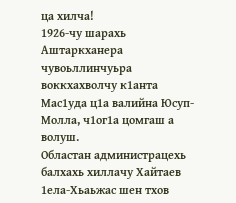ца хилча!
1926-чу шарахь Аштаркханера чувоьллинчуьра воккхахволчу к1анта Мас1уда ц1а валийна Юсуп-Молла, ч1ог1а цомгаш а волуш.
Областан администрацехь балхахь хиллачу Хайтаев 1ела-Хьаьжас шен тхов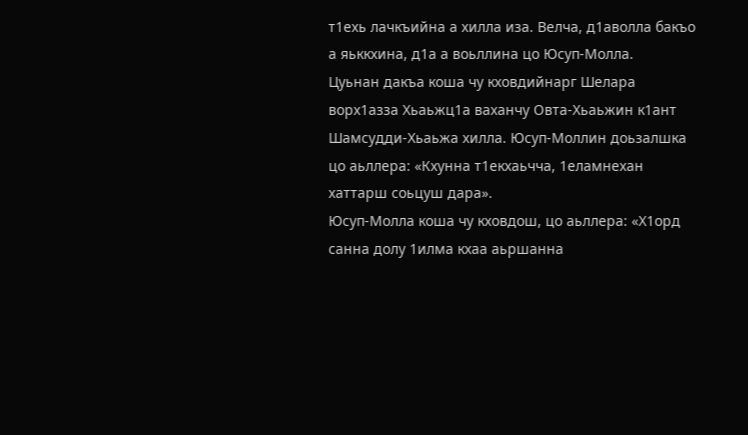т1ехь лачкъийна а хилла иза. Велча, д1аволла бакъо а яьккхина, д1а а воьллина цо Юсуп-Молла.
Цуьнан дакъа коша чу кховдийнарг Шелара ворх1азза Хьаьжц1а ваханчу Овта-Хьаьжин к1ант Шамсудди-Хьаьжа хилла. Юсуп-Моллин доьзалшка цо аьллера: «Кхунна т1екхаьчча, 1еламнехан хаттарш соьцуш дара».
Юсуп-Молла коша чу кховдош, цо аьллера: «Х1орд санна долу 1илма кхаа аьршанна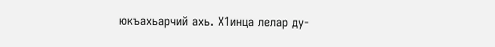юкъахьарчий ахь. Х1инца лелар ду-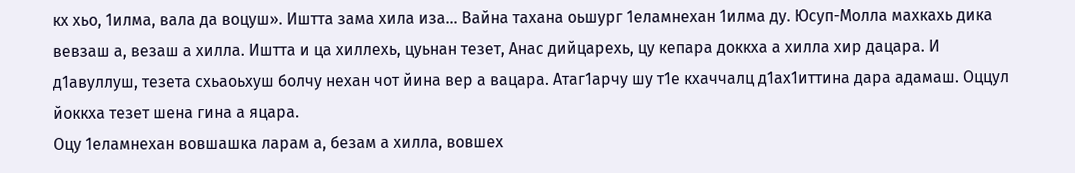кх хьо, 1илма, вала да воцуш». Иштта зама хила иза… Вайна тахана оьшург 1еламнехан 1илма ду. Юсуп-Молла махкахь дика вевзаш а, везаш а хилла. Иштта и ца хиллехь, цуьнан тезет, Анас дийцарехь, цу кепара доккха а хилла хир дацара. И д1авуллуш, тезета схьаоьхуш болчу нехан чот йина вер а вацара. Атаг1арчу шу т1е кхаччалц д1ах1иттина дара адамаш. Оццул йоккха тезет шена гина а яцара.
Оцу 1еламнехан вовшашка ларам а, безам а хилла, вовшех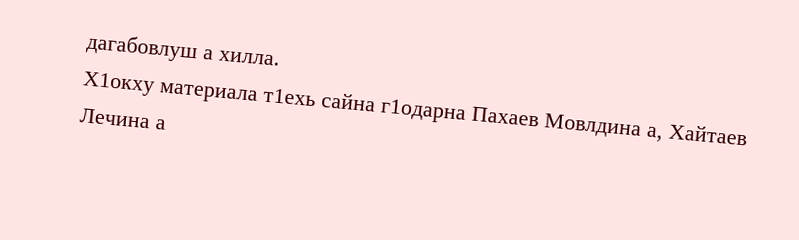дагабовлуш а хилла.
Х1окху материала т1ехь сайна г1одарна Пахаев Мовлдина а, Хайтаев Лечина а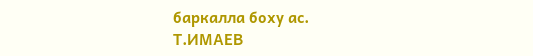баркалла боху ас.
Т.ИМАЕВ